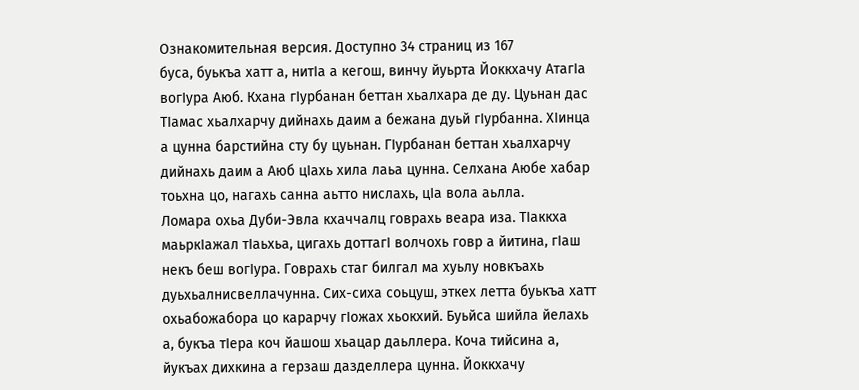Ознакомительная версия. Доступно 34 страниц из 167
буса, буькъа хатт а, нитIa а кегош, винчу йуьрта Йоккхачу АтагIа вогIура Аюб. Кхана гIурбанан беттан хьалхара де ду. Цуьнан дас ТIамас хьалхарчу дийнахь даим а бежана дуьй гIурбанна. ХIинца а цунна барстийна сту бу цуьнан. ГIурбанан беттан хьалхарчу дийнахь даим а Аюб цIахь хила лаьа цунна. Селхана Аюбе хабар тоьхна цо, нагахь санна аьтто нислахь, цIа вола аьлла.
Ломара охьа Дуби-Эвла кхаччалц говрахь веара иза. TIаккxa маьркIажал тIаьхьа, цигахь доттагI волчохь говр а йитина, гIаш некъ беш вогIура. Говрахь стаг билгал ма хуьлу новкъахь дуьхьалнисвеллачунна. Сих-сиха соьцуш, эткех летта буькъа хатт охьабожабора цо карарчу гIожах хьокхий. Буьйса шийла йелахь а, букъа тIера коч йашош хьацар даьллера. Коча тийсина а, йукъах дихкина а герзаш дазделлера цунна. Йоккхачу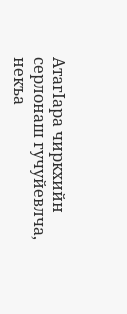АтагIара чиркхийн серлонаш гучуйевлча, некъа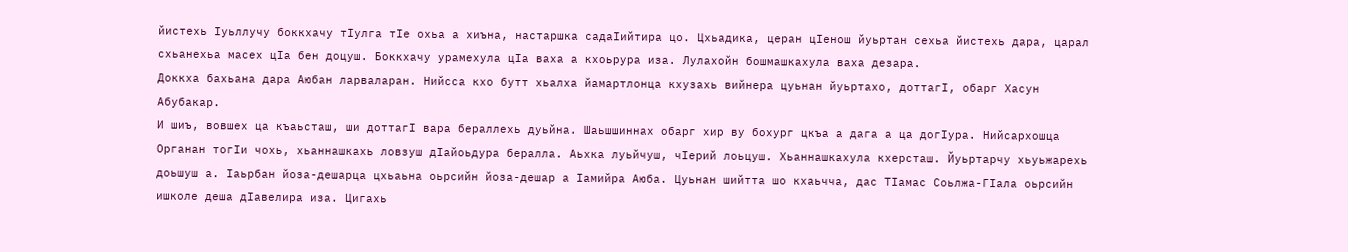йистехь Iуьллучу боккхачу тIулга тIе охьа а хиъна, настаршка садаIийтира цо. Цхьадика, церан цIенош йуьртан сехьа йистехь дара, царал схьанехьа масех цIа бен доцуш. Боккхачу урамехула цIа ваха а кхоьрура иза. Лулахойн бошмашкахула ваха дезара.
Доккха бахьана дара Аюбан ларваларан. Нийсса кхо бутт хьалха йамартлонца кхузахь вийнера цуьнан йуьртахо, доттагI, обарг Хасун Абубакар.
И шиъ, вовшех ца къаьсташ, ши доттагI вара бераллехь дуьйна. Шаьшшиннах обарг хир ву бохург цкъа а дага а ца догIура. Нийсархошца Органан тогIи чохь, хьаннашкахь ловзуш дIайоьдура бералла. Аьхка луьйчуш, чIерий лоьцуш. Хьаннашкахула кхерсташ. Йуьртарчу хьуьжарехь доьшуш а. Iаьрбан йоза-дешарца цхьаьна оьрсийн йоза-дешар а Iамийра Аюба. Цуьнан шийтта шо кхаьчча, дас ТIамас Соьлжа-ГIала оьрсийн ишколе деша дIавелира иза. Цигахь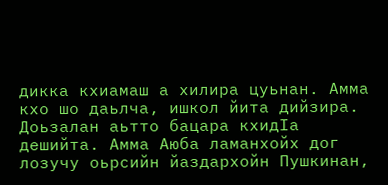дикка кхиамаш а хилира цуьнан. Амма кхо шо даьлча, ишкол йита дийзира. Доьзалан аьтто бацара кхидIа дешийта. Амма Аюба ламанхойх дог лозучу оьрсийн йаздархойн Пушкинан,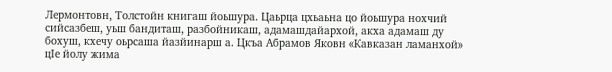Лермонтовн, Толстойн книгаш йоьшура. Цаьрца цхьаьна цо йоьшура нохчий сийсазбеш, уьш бандиташ, разбойникаш, адамашдайархой, акха адамаш ду бохуш, кхечу оьрсаша йазйинарш а. Цкъа Абрамов Яковн «Кавказан ламанхой» цIе йолу жима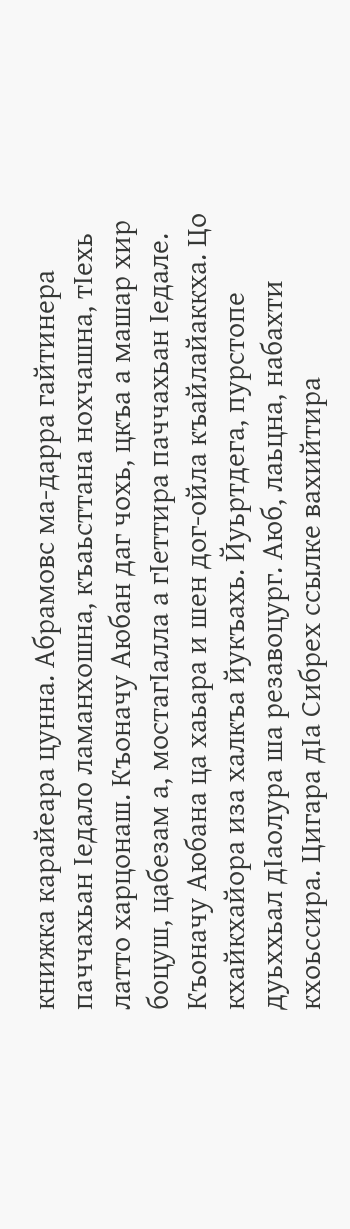книжка карайеара цунна. Абрамовс ма-дарра гайтинера паччахьан Iедало ламанхошна, къаьсттана нохчашна, тIехь латто харцонаш. Къоначу Аюбан даг чохь, цкъа а машар хир боцуш, цабезам а, мостагIалла а гIеттира паччахьан Iедале. Къоначу Аюбана ца хаьара и шен дог-ойла къайлайаккха. Цо кхайкхайора иза халкъа йукъахь. Йуьртдега, пурстопе дуьххьал дIаолура ша резавоцург. Аюб, лаьцна, набахти кхоьссира. Цигара дIа Сибрех ссылке вахийтира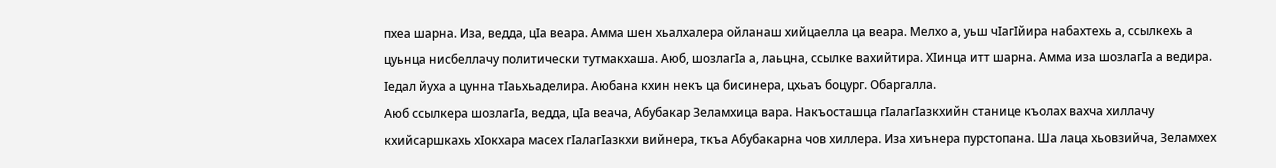пхеа шарна. Иза, ведда, цIа веара. Амма шен хьалхалера ойланаш хийцаелла ца веара. Мелхо а, уьш чIагIйира набахтехь а, ссылкехь а цуьнца нисбеллачу политически тутмакхаша. Аюб, шозлагIа а, лаьцна, ссылке вахийтира. ХIинца итт шарна. Амма иза шозлагIа а ведира. Iедал йуха а цунна тIаьхьаделира. Аюбана кхин некъ ца бисинера, цхьаъ боцург. Обаргалла.
Аюб ссылкера шозлагIа, ведда, цIа веача, Абубакар Зеламхица вара. Накъосташца гIалагIазкхийн станице къолах вахча хиллачу кхийсаршкахь хIокхара масех гIалагIазкхи вийнера, ткъа Абубакарна чов хиллера. Иза хиънера пурстопана. Ша лаца хьовзийча, Зеламхех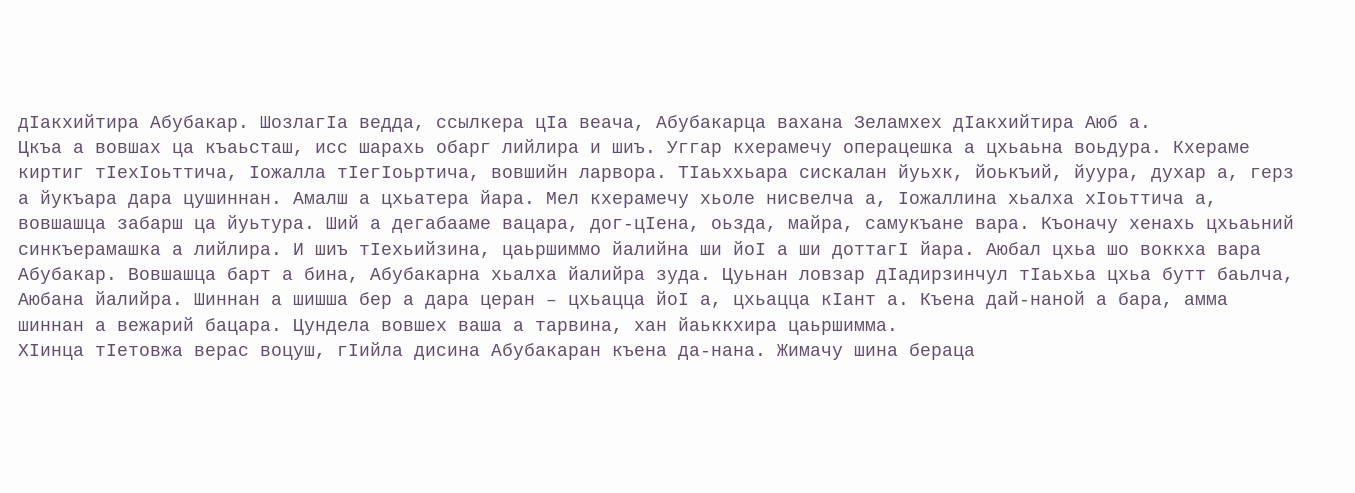дIакхийтира Абубакар. ШозлагIа ведда, ссылкера цIа веача, Абубакарца вахана Зеламхех дIакхийтира Аюб а.
Цкъа а вовшах ца къаьсташ, исс шарахь обарг лийлира и шиъ. Уггар кхерамечу операцешка а цхьаьна воьдура. Кхераме киртиг тIехIоьттича, Iожалла тIегIоьртича, вовшийн ларвора. ТIаьххьара сискалан йуьхк, йоькъий, йуура, духар а, герз а йукъара дара цушиннан. Амалш а цхьатера йара. Мел кхерамечу хьоле нисвелча а, Iожаллина хьалха хIоьттича а, вовшашца забарш ца йуьтура. Ший а дегабааме вацара, дог-цIена, оьзда, майра, самукъане вара. Къоначу хенахь цхьаьний синкъерамашка а лийлира. И шиъ тIехьийзина, цаьршиммо йалийна ши йоI а ши доттагI йара. Аюбал цхьа шо воккха вара Абубакар. Вовшашца барт а бина, Абубакарна хьалха йалийра зуда. Цуьнан ловзар дIадирзинчул тIаьхьа цхьа бутт баьлча, Аюбана йалийра. Шиннан а шишша бер а дара церан – цхьацца йоI а, цхьацца кIант а. Къена дай-наной а бара, амма шиннан а вежарий бацара. Цундела вовшех ваша а тарвина, хан йаьккхира цаьршимма.
ХIинца тIетовжа верас воцуш, гIийла дисина Абубакаран къена да-нана. Жимачу шина бераца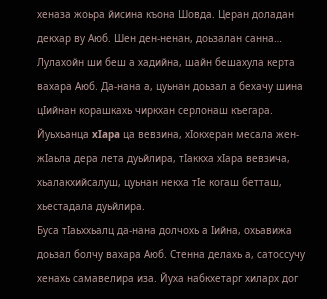хеназа жоьра йисина къона Шовда. Церан доладан декхар ву Аюб. Шен ден-ненан, доьзалан санна…
Лулахойн ши беш а хадийна, шайн бешахула керта вахара Аюб. Да-нана а, цуьнан доьзал а бехачу шина цIийнан корашкахь чиркхан серлонаш къегара. Йуьхьанца xIapa ца вевзина, хIокхеран месала жен-жIаьла дера лета дуьйлира, тIаккха хIара вевзича, хьалакхийсалуш, цуьнан некха тIе когаш бетташ, хьестадала дуьйлира.
Буса тIаьххьалц да-нана долчохь а Iийна, охьавижа доьзал болчу вахара Аюб. Стенна делахь а, сатоссучу хенахь самавелира иза. Йуха набкхетарг хиларх дог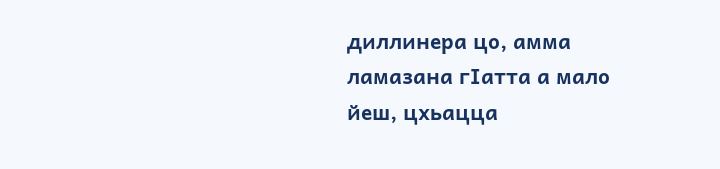диллинера цо, амма ламазана гIатта а мало йеш, цхьацца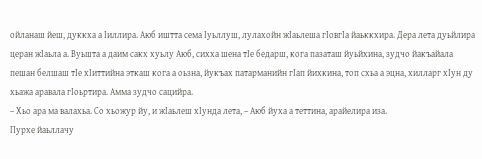ойланаш йеш, дуккха а Iиллира. Аюб иштта сема Iуьллуш, лулахойн жIаьлеша гIовгIа йаьккхира. Дера лета дуьйлира церан жIаьла а. Вуьшта а даим сакх хуьлу Аюб, сихха шена тIе бедарш, кога пазаташ йуьйхина, зудчо йакъайала пешан белшаш тIе хIиттийна эткаш кога а оьзна, йукъах патарманийн гIап йихкина, топ схьа а эцна, хилларг хIун ду хьажа аравала гIоьртира. Амма зудчо сацийра.
– Хьо ара ма валахьа. Со хьожур йу, и жIаьлеш хIунда лета, – Аюб йуха а теттина, арайелира иза.
Пурхе йаьллачу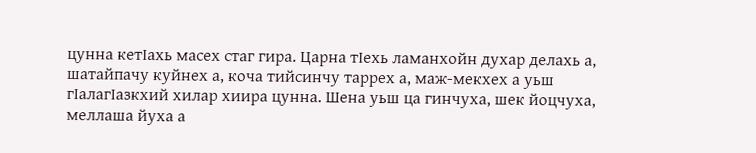цунна кетIахь масех стаг гира. Царна тIехь ламанхойн духар делахь а, шатайпачу куйнех а, коча тийсинчу таррех а, маж-мекхех а уьш гIалагIазкхий хилар хиира цунна. Шена уьш ца гинчуха, шек йоцчуха, меллаша йуха а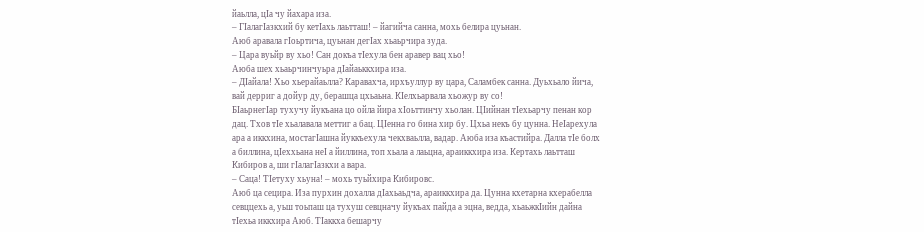йаьлла, цIа чу йахара иза.
– ГIалагIазкхий бу кетIахь лаьтташ! – йагийча санна, мохь белира цуьнан.
Аюб аравала гIоьртича, цуьнан дегIах хьаьрчира зуда.
– Цара вуьйр ву хьо! Сан докъа тIехула бен аравер вац хьо!
Аюба шех хьаьрчинчуьра дIайаьккхира иза.
– ДIайала! Хьо хьерайаьлла? Каравахча, ирхъуллур ву цара, Саламбек санна. Дуьхьало йича, вай дерриг а дойур ду, берашца цхьаьна. КIелхьарвала хьожур ву со!
БIаьрнегIар тухучу йукъана цо ойла йира хIоьттинчу хьолан. ЦIийнан тIехьарчу пенан кор дац. Тхов тIе хьалавала меттиг а бац. ЦIенна го бина хир бу. Цхьа некъ бу цунна. НеIарехула ара а иккхина, мостагIашна йуккъехула чекхваьлла, вадар. Аюба иза къастийра. Далла тIе болх а биллина, цIеххьана неI а йиллина, топ хьала а лаьцна, араиккхира иза. Кертахь лаьтташ Кибиров а, ши гIалагIазкхи а вара.
– Саца! ТIетуху хьуна! – мохь туьйхира Кибировс.
Аюб ца сецира. Иза пурхин дохалла дIахьаьдча, араиккхира да. Цунна кхетарна кхерабелла севццехь а, уьш тоьпаш ца тухуш севцначу йукъах пайда а эцна, ведда, хьаьжкIийн дайна тIехьа иккхира Аюб. ТIаккха бешарчу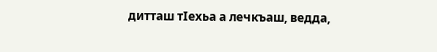дитташ тIехьа а лечкъаш, ведда,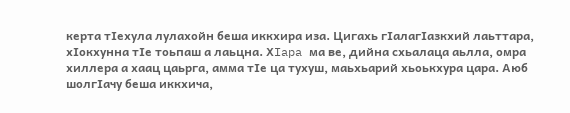керта тIехула лулахойн беша иккхира иза. Цигахь гIалагIазкхий лаьттара, хIокхунна тIе тоьпаш а лаьцна. ХIapa ма ве, дийна схьалаца аьлла, омра хиллера а хаац цаьрга, амма тIе ца тухуш, маьхьарий хьоькхура цара. Аюб шолгIачу беша иккхича,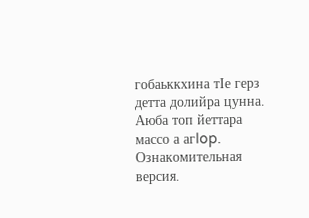гобаьккхина тIе герз детта долийра цунна. Аюба топ йеттара массо а aгIop.
Ознакомительная версия.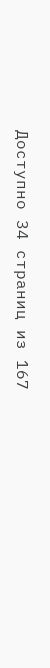Доступно 34 страниц из 167